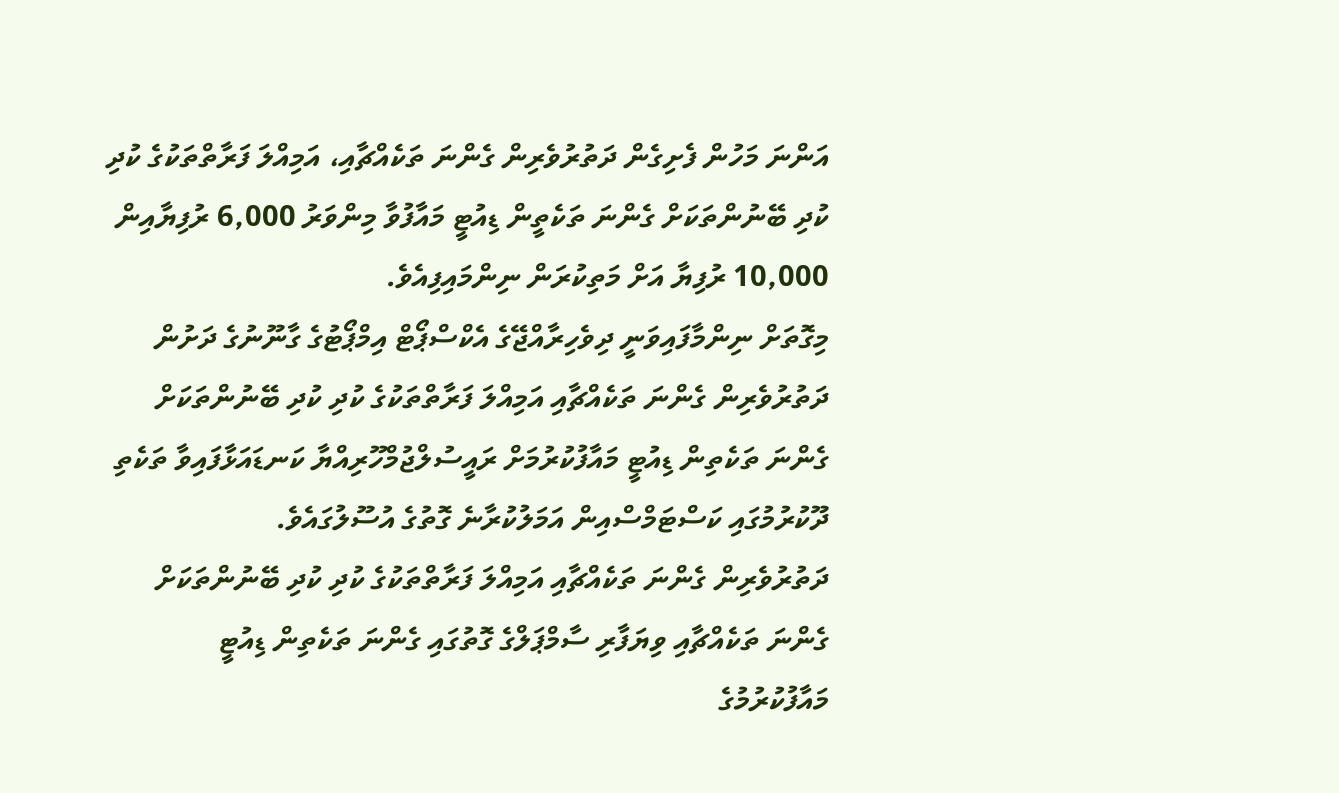އަންނަ މަހުން ފެށިގެން ދަތުރުވެރިން ގެންނަ ތަކެއްޗާއި، އަމިއްލަ ފަރާތްތަކުގެ ކުދި ކުދި ބޭނުންތަކަށް ގެންނަ ތަކެތީން ޑިއުޓީ މައާފުވާ މިންވަރު 6,000 ރުފިޔާއިން 10,000 ރުފިޔާ އަށް މަތިކުރަން ނިންމައިފިއެވެ.
މިގޮތަށް ނިންމާފައިވަނީ ދިވެހިރާއްޖޭގެ އެކްސްޕޯޓް އިމްޕޯޓުގެ ގާނޫނުގެ ދަށުން ދަތުރުވެރިން ގެންނަ ތަކެއްޗާއި އަމިއްލަ ފަރާތްތަކުގެ ކުދި ކުދި ބޭނުންތަކަށް ގެންނަ ތަކެތިން ޑިއުޓީ މައާފުކުރުމަށް ރައީސުލްޖުމްހޫރިއްޔާ ކަނޑައަޅާފައިވާ ތަކެތި
ދޫކުރުމުގައި ކަސްޓަމްސްއިން އަމަލުކުރާނެ ގޮތުގެ އުސޫލުގައެވެ.
ދަތުރުވެރިން ގެންނަ ތަކެއްޗާއި އަމިއްލަ ފަރާތްތަކުގެ ކުދި ކުދި ބޭނުންތަކަށް ގެންނަ ތަކެއްޗާއި ވިޔަފާރި ސާމްޕަލްގެ ގޮތުގައި ގެންނަ ތަކެތިން ޑިއުޓީ މައާފުކުރުމުގެ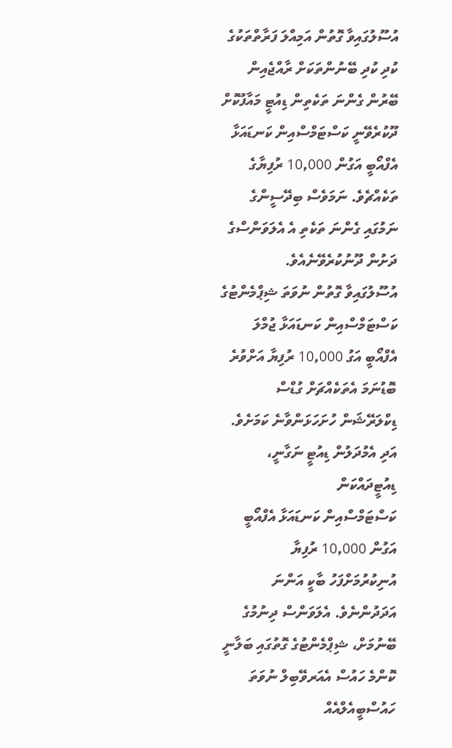އުސޫލުގައިވާ ގޮތުން އަމިއްލަ ފަރާތްތަކުގެ ކުދި ކުދި ބޭނުންތަކަށް ރާއްޖެއިން ބޭރުން ގެންނަ ތަކެތިން ޑިއުޓީ މައާފުކޮށް ދޫކުރެވޭނީ ކަސްޓަމްސްއިން ކަނޑައަޅާ އެފްއޯބީ އަގުން 10,000 ރުފިޔާގެ ތަކެއްޗެވެ. ނަމަވެސް ބިދޭސީންގެ ނަމުގައި ގެންނަ ތަކެތި އެ އެލަވަންސްގެ ދަށުން ދޫނުކުރެވޭނެއެވެ.
އުސޫލުގައިވާ ގޮތުން ނުވަތަ ޝިޕްމެންޓުގެ ކަސްޓަމްސްއިން ކަނޑައަޅާ ޖުމްލަ އެފްއޯބީ އަގު 10,000 ރުފިޔާ އަށްވުރެ ބޮޑުނަމަ އެތަކެއްޗަށް ގުޑްސް ޑިކްލަރޭޝަން ހުށަހަޅަންވާނެ ކަމަށެވެ. އަދި އެމުދަލުން ޑިއުޓީ ނަގާނީ، ޑިއުޓީދައްކަން
ކަސްޓަމްސްއިން ކަނޑައަޅާ އެފްއޯބީ އަގުން 10,000 ރުފިޔާ
އުނިކުރުމަށްފަހު ބާކީ އަންނަ އަދަދުންނެވެ. އެލަވަންސް ދިނުމުގެ ބޭނުމަށް، ޝިޕްމެންޓުގެ ގޮތުގައި ބަލާނީ ކޮންމެ ހައުސް އެއަރވޭބިލް ނުވަތަ ހައުސްބީއެލްއެއް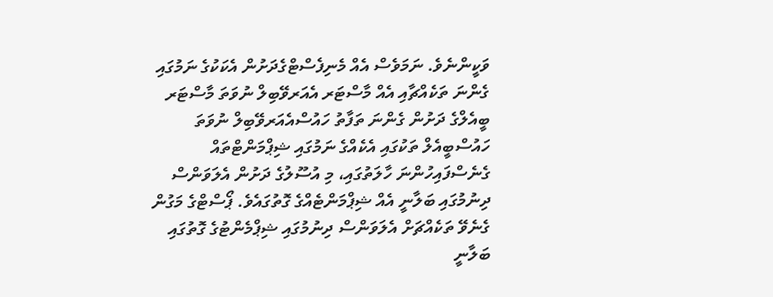ވަކީންނެވެ. ނަމަވެސް އެއް މެނިފެސްޓްގެދަށުން އެކަކުގެ ނަމުގައި ގެންނަ ތަކެއްޗާއި އެއް މާސްޓަރ އެއަރވޭބިލް ނުވަތަ މާސްޓަރ ބީއެލްގެ ދަށުން ގެންނަ ތަފާތު ހައުސްއެއަރވޭބިލް ނުވަތަ ހައުސްބީއެލް ތަކުގައި އެކެއްގެ ނަމުގައި ޝިޕްމަންޓްތައް ގެނެސްފައިހުންނަ ހާލަތުގައި، މި އުސޫލުގެ ދަށުން އެލަވަންސް ދިނުމުގައި ބަލާނީ އެއް ޝިޕްމަންޓެއްގެ ގޮތުގައެވެ. ޕޯސްޓްގެ މަގުން ގެނެވޭ ތަކެއްޗަށް އެލަވަންސް ދިނުމުގައި ޝިޕްމެންޓުގެ ގޮތުގައި ބަލާނީ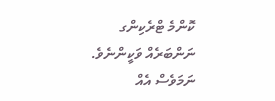ކޮންމެ ޓްރެކިންގ ނަންބަރެއް ވަކީންނެވެ.
ނަމަވެސް އެއް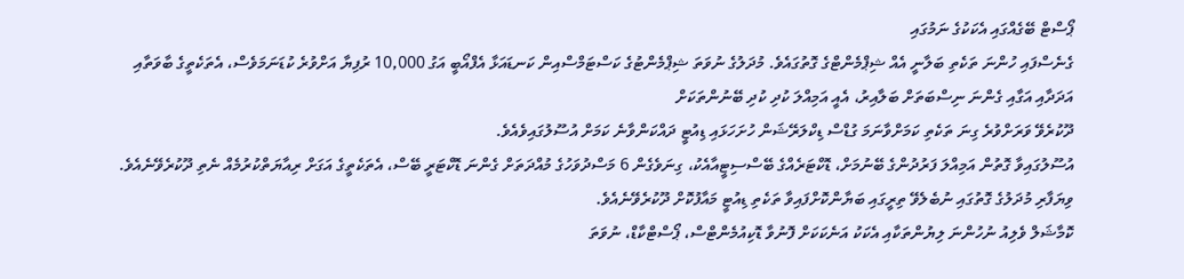ޕޯސްޓް ބޭގެއްގައި އެކަކުގެ ނަމުގައި
ގެނެސްފައި ހުންނަ ތަކެތި ބަލާނީ އެއް ޝިޕްމެންޓްގެ ގޮތުގައެވެ. މުދަލުގެ ނުވަތަ ޝިޕްމެންޓުގެ ކަސްޓަމްސްއިން ކަނޑައަޅާ އެފްއޯބީ އަގު 10,000 ރުފިޔާ އަށްވުރެ ކުޑަނަމަވެސް، އެތަކެތީގެ ބާވަތާއި އަދަދާއި އަގާއި ގެންނަ ނިސްބަތަށް ބަލާއިރު، އެއީ އަމިއްލަ ކުދި ކުދި ބޭނުންތަކަށް
ދޫކުރެވޭ ވަރަށްވުރެ ގިނަ ތަކެތި ކަމަށްވާނަމަ ގުޑްސް ޑިކްލަރޭޝަން ހުށަހަޅައި ޑިއުޓީ ދައްކަންވާނެ ކަމަށް އުސޫލުގައިވެއެވެ.
އުސޫލުގައިވާ ގޮތުން އަމިއްލަ ފަރުދުންގެ ބޭނުމަށް، ޑޮކްޓަރެއްގެ ބޭސްސިޓީއާއެކު، ގިނަވެގެން 6 މަސްދުވަހުގެ މުއްދަތަށް ގެންނަ ޑޮކްޓަރީ ބޭސް، އެތަކެތީގެ އަގަށް ރިއާޔަތްކުރުމެއް ނެތި ދޫކުރެވޭނެއެވެ.
ވިޔަފާރި މުދަލުގެ ގޮތުގައި ނުބެލެވޭ ތިރީގައި ބަޔާންކޮށްފައިވާ ތަކެތި ޑިއުޓީ މައާފުކޮށް ދޫކުރެވޭނެއެވެ.
ކޮމާޝަލް ވެލިއު ނުހުންނަ ލިޔުންތަކާއި އެކަކު އަނެކަކަށް ފޮނުވާ ޑޮކިއުމެންޓްސް، ޕޯސްޓްކާޑް، ނުވަތަ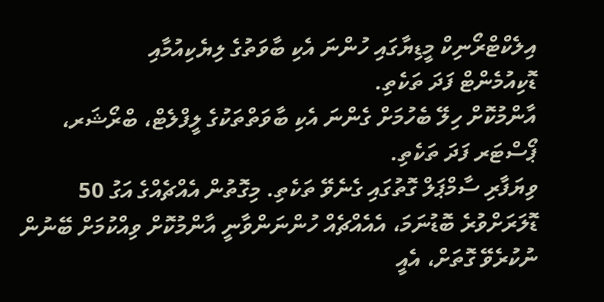އިލެކްޓްރޯނިކް މީޑިޔާގައި ހުންނަ އެކި ބާވަތުގެ ލިޔެކިއުމާއި
ޑޮކިއުމެންޓް ފަދަ ތަކެތި.
އާންމުކޮށް ހިލޭ ބެހުމަށް ގެންނަ އެކި ބާވަތްތަކުގެ ލީފްލެޓް، ބްރޯޝަރ، ޕޯސްޓަރ ފަދަ ތަކެތި.
ވިޔަފާރި ސާމްޕަލް ގޮތުގައި ގެނެވޭ ތަކެތި. މިގޮތުން އެއްޗެއްގެ އަގު 50 ޑޮލަރަށްވުރެ ބޮޑުނަމަ، އެއެއްޗެއް ހުންނަންވާނީ އާންމުކޮށް ވިއްކުމަށް ބޭނުން ނުކުރެވޭ ގޮތަށް، އެއީ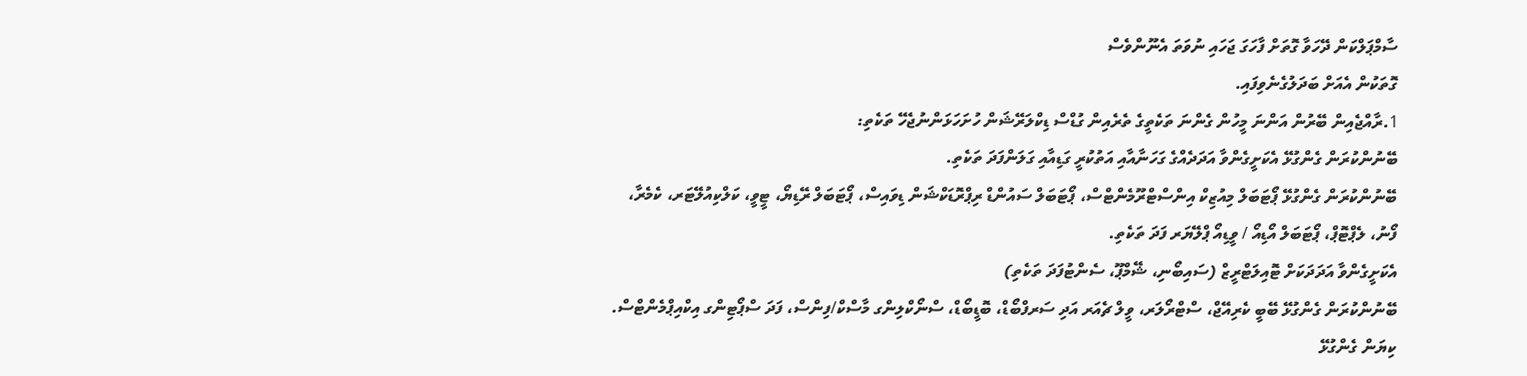ސާމްޕަލްކަން ދޭހަވާ ގޮތަށް ފާހަގަ ޖަހައި ނުވަތަ އެނޫންވެސް
ގޮތަކުން އެއަށް ބަދަލުގެނެވިފައި.
1.ރާއްޖެއިން ބޭރުން އަންނަ މީހުން ގެންނަ ތަކެތީގެ ތެރެއިން ގުޑްސް ޑިކްލަރޭޝަން ހުށަހަޅަންނުޖެހޭ ތަކެތި:
ބޭނުންކުރަން ގެންގުޅޭ އެކަށީގެންވާ އަދަދެއްގެ ގަހަނާއާއި އަތުކުރީ ގަޑިއާއި ގަލަންފަދަ ތަކެތި.
ބޭނުންކުރަން ގެންގުޅޭ ޕޯޓަބަލް މިއުޒިކް އިންސްޓްރޫމެންޓްސް، ޕޯޓަބަލް ސައުންޑް ރިޕްރޮޑަކްޝަން ޑިވައިސް، ޕޯޓަބަލް ރޭޑިޔޯ، ޓީވީ، ކަލްކިއުލޭޓަރ، ކެމެރާ، ފޯނު، ލެޕްޓޮޕް، ޕޯޓަބަލް އޯޑިއޯ / ވީޑިއޯ ޕްލޭޔަރ ފަދަ ތަކެތި.
އެކަށީގެންވާ އަދަދަކަށް ޓޮއިލަޓްރީޒް (ސައިބޯނި، ޝޭމްޕޫ، ސެންޓުފަދަ ތަކެތި)
ބޭނުންކުރަން ގެންގުޅޭ ބޭބީ ކެރިއޭޖް، ސްޓްރޯލަރ، ވީލް ޗެއަރ އަދި ސަރފްބޯޑް، ބޮޑީބޯޑް، ސްނޯކްލިންގ މާސްކް/ފިންސް، ފަދަ ސްޕޯޓިންގ އިކްއިޕްމެންޓްސް.
ކިޔަން ގެންގުޅޭ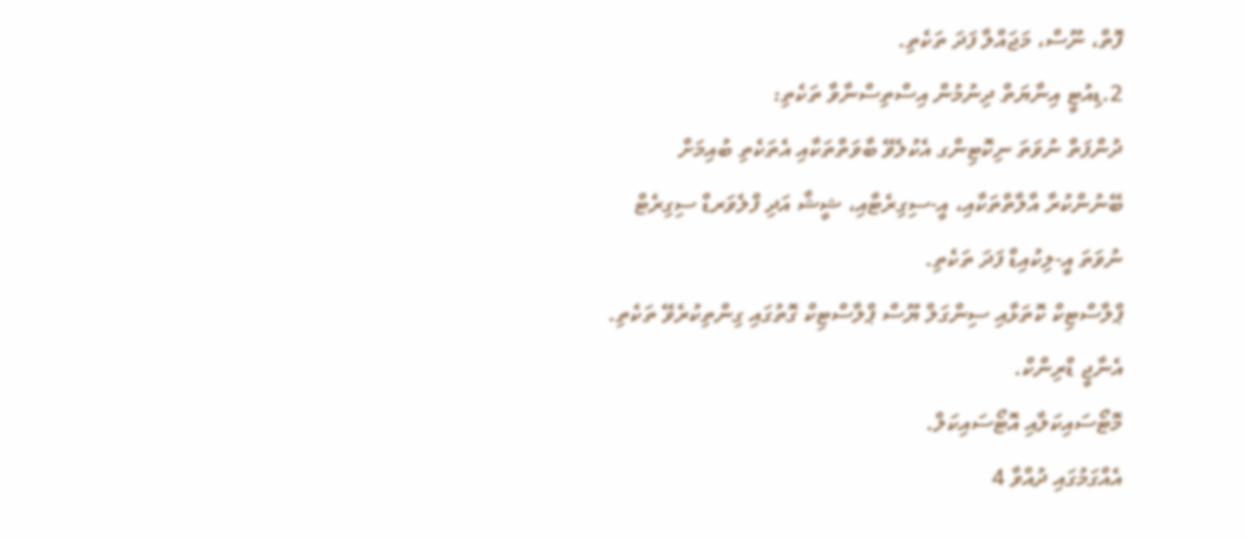ފޮތް، ނޫސް، މަޖައްލާ ފަދަ ތަކެތި.
2.ޑިއުޓީ އިނާޔަތް ދިނުމުން އިސްތިސްނާވާ ތަކެތި:
ދުންފަތް ނުވަތަ ނިކޮޓިންގ އެކުލެވޭ ބާވަތްތަކާއި އެތަކެތި ބުއިމަށް ބޭނުންކުރާ އާލާތްތަކާއި، އީ-ސިގިރެޓާއި، ޝީޝާ އަދި ފްލެވަރޑް ސިގިރެޓް ނުވަތަ އީ-ލިކުއިޑް ފަދަ ތަކެތި.
ޕްލާސްޓިކް ކޮތަޅާއި ސިންގަލް ޔޫސް ޕްލާސްޓިކް ގޮތުގައި ގިންތިކުރެވޭ ތަކެތި.
އެނާޖީ ޑްރިންކް.
މޮޓޯސައިކަލާއި އޮޓޯސައިކަލް.
އެއްގަމުގައި ދުއްވާ 4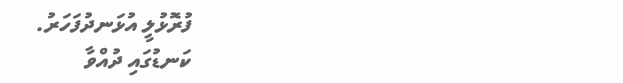ފުރޮޅުލީ އުޅަނދުފަހަރު.
ކަނޑުގައި ދުއްވާ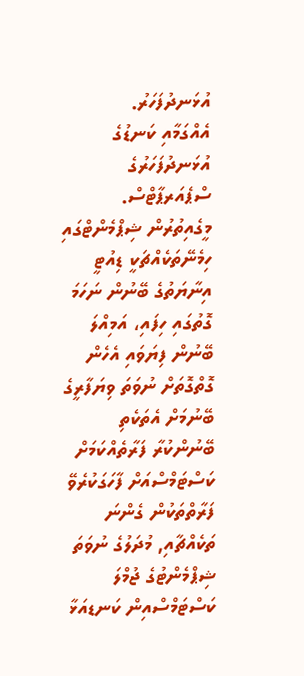އުޅަނދުފަހަރު.
އެއްގަމާއި ކަނޑުގެ އުޅަނދުފަހަރުގެ ސްޕެއަރޕާޓްސް.
މީގެއިތުރުން ޝިޕްމެންޓްގައި ހިމެނޭތަކެއްޗަކީ ޑިއުޓީ އިނާޔަތުގެ ބޭނުން ނަހަމަ ގޮތުގައި ހިފައި، އަމިއްލަ ބޭނުން ފިޔަވައި އެހެން ގޮތްގޮތަށް ނުވަތަ ވިޔަފާރީގެ ބޭނުމަށް އެތަކެތި ބޭނުންކުރާ ފަރާތެއްކަމަށް ކަސްޓަމްސްއަށް ފާހަގަކުރެވޭ ފަރާތްތަކުން ގެންނަ ތަކެއްޗާއި, މުދަލުގެ ނުވަތަ ޝިޕްމެންޓުގެ ޖުމްލަ ކަސްޓަމްސްއިން ކަނޑއަޅާ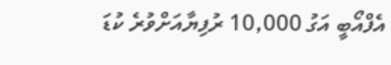އެފްއޯބީ އަގު 10,000 ރުފިޔާއަށްވުރެ ކުޑަ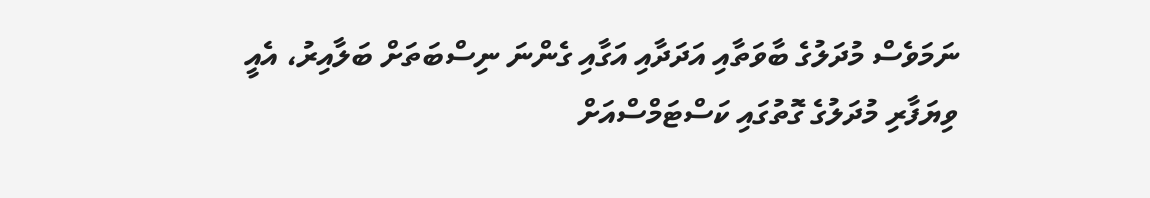ނަމަވެސް މުދަލުގެ ބާވަތާއި އަދަދާއި އަގާއި ގެންނަ ނިސްބަތަށް ބަލާއިރު، އެއީ ވިޔަފާރި މުދަލުގެ ގޮތުގައި ކަސްޓަމްސްއަށް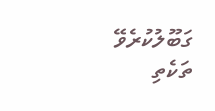ގަބޫލުކުރެވޭ ތަކެތި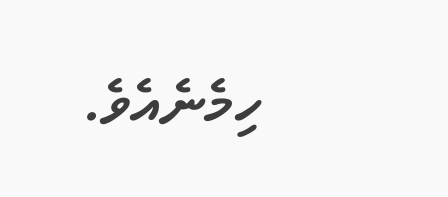ހިމެނެއެވެ.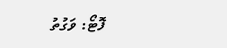ފޮޓޯ: ވަގުތު